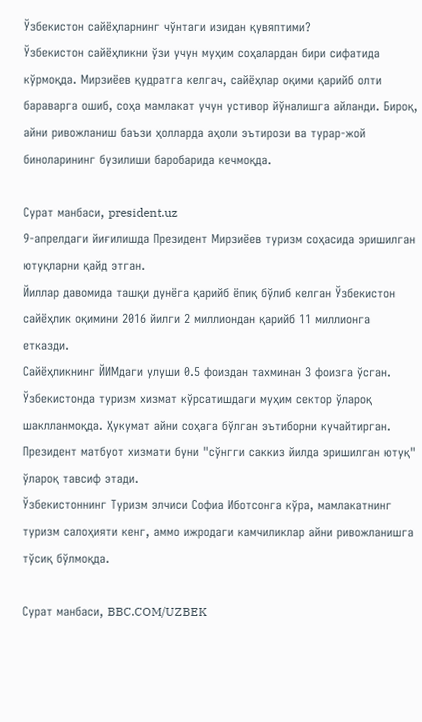Ўзбекистон сайёҳларнинг чўнтаги изидан қувяптими?
Ўзбекистон сайёҳликни ўзи учун муҳим соҳалардан бири сифатида кўрмоқда. Мирзиёев қудратга келгач, сайёҳлар оқими қарийб олти бараварга ошиб, соҳа мамлакат учун устивор йўналишга айланди. Бироқ, айни ривожланиш баъзи ҳолларда аҳоли эътирози ва турар-жой биноларининг бузилиши баробарида кечмоқда.

Сурат манбаси, president.uz
9-апрелдаги йиғилишда Президент Мирзиёев туризм соҳасида эришилган ютуқларни қайд этган.
Йиллар давомида ташқи дунёга қарийб ёпиқ бўлиб келган Ўзбекистон сайёҳлик оқимини 2016 йилги 2 миллиондан қарийб 11 миллионга етказди.
Сайёҳликнинг ЙИМдаги улуши 0.5 фоиздан тахминан 3 фоизга ўсган.
Ўзбекистонда туризм хизмат кўрсатишдаги муҳим сектор ўлароқ шаклланмоқда. Ҳукумат айни соҳага бўлган эътиборни кучайтирган.
Президент матбуот хизмати буни "сўнгги саккиз йилда эришилган ютуқ" ўлароқ тавсиф этади.
Ўзбекистоннинг Туризм элчиси Софиа Иботсонга кўра, мамлакатнинг туризм салоҳияти кенг, aммо ижродаги камчиликлар айни ривожланишга тўсиқ бўлмоқда.

Сурат манбаси, BBC.COM/UZBEK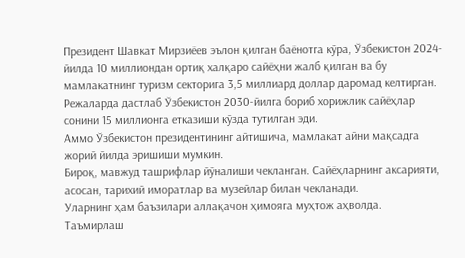Президент Шавкат Мирзиёев эълон қилган баёнотга кўра, Ўзбекистон 2024-йилда 10 миллиондан ортиқ халқаро сайёҳни жалб қилган ва бу мамлакатнинг туризм секторига 3,5 миллиард доллар даромад келтирган.
Режаларда дастлаб Ўзбекистон 2030-йилга бориб хорижлик сайёҳлар сонини 15 миллионга етказиши кўзда тутилган эди.
Аммо Ўзбекистон президентининг айтишича, мамлакат айни мақсадга жорий йилда эришиши мумкин.
Бироқ, мавжуд ташрифлар йўналиши чекланган. Сайёҳларнинг аксарияти, асосан, тарихий иморатлар ва музейлар билан чекланади.
Уларнинг ҳам баъзилари аллақачон ҳимояга муҳтож аҳволда.
Таъмирлаш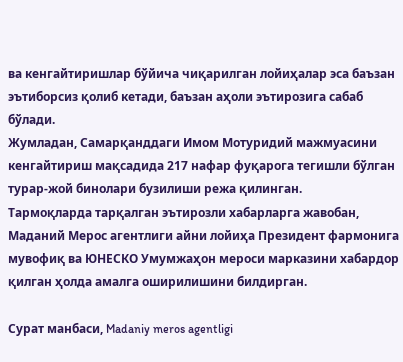ва кенгайтиришлар бўйича чиқарилган лойиҳалар эса баъзан эътиборсиз қолиб кетади, баъзан аҳоли эътирозига сабаб бўлади.
Жумладан, Самарқанддаги Имом Мотуридий мажмуасини кенгайтириш мақсадида 217 нафар фуқарога тегишли бўлган турар-жой бинолари бузилиши режа қилинган.
Тармоқларда тарқалган эътирозли хабарларга жавобан, Маданий Мерос агентлиги айни лойиҳа Президент фармонига мувофиқ ва ЮНEСКО Умумжаҳон мероси марказини хабардор қилган ҳолда амалга оширилишини билдирган.

Сурат манбаси, Madaniy meros agentligi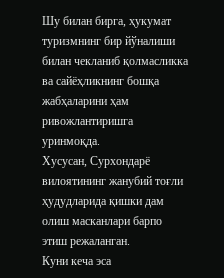Шу билан бирга, ҳукумат туризмнинг бир йўналиши билан чекланиб қолмасликка ва сайёҳликнинг бошқа жабҳаларини ҳам ривожлантиришга уринмоқда.
Хусусан, Сурхондарё вилоятининг жанубий тоғли ҳудудларида қишки дам олиш масканлари барпо этиш режаланган.
Куни кеча эса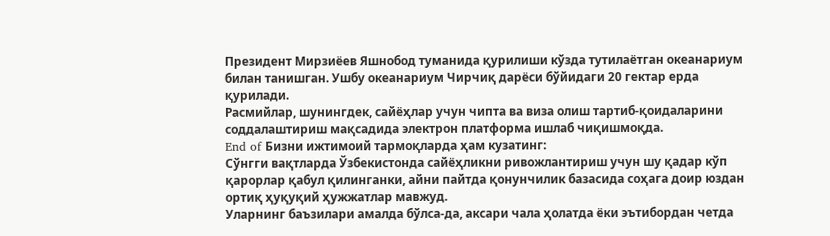Президент Мирзиёев Яшнобод туманида қурилиши кўзда тутилаётган океанариум билан танишган. Ушбу океанариум Чирчиқ дарёси бўйидаги 20 гектар ерда қурилади.
Расмийлар, шунингдек, сайёҳлар учун чипта ва виза олиш тартиб-қоидаларини соддалаштириш мақсадида электрон платформа ишлаб чиқишмоқда.
End of Бизни ижтимоий тармоқларда ҳам кузатинг:
Сўнгги вақтларда Ўзбекистонда сайёҳликни ривожлантириш учун шу қадар кўп қарорлар қабул қилинганки, айни пайтда қонунчилик базасида соҳага доир юздан ортиқ ҳуқуқий ҳужжатлар мавжуд.
Уларнинг баъзилари амалда бўлса-да, аксари чала ҳолатда ёки эътибордан четда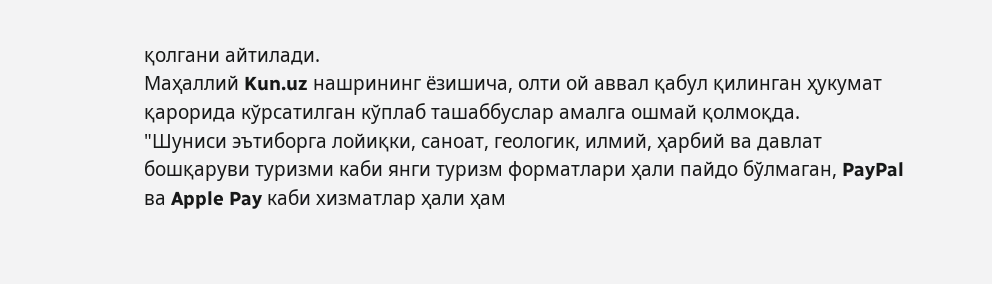қолгани айтилади.
Маҳаллий Kun.uz нашрининг ёзишича, олти ой аввал қабул қилинган ҳукумат қарорида кўрсатилган кўплаб ташаббуслар амалга ошмай қолмоқда.
"Шуниси эътиборга лойиқки, саноат, геологик, илмий, ҳарбий ва давлат бошқаруви туризми каби янги туризм форматлари ҳали пайдо бўлмаган, PayPal ва Apple Pay каби хизматлар ҳали ҳам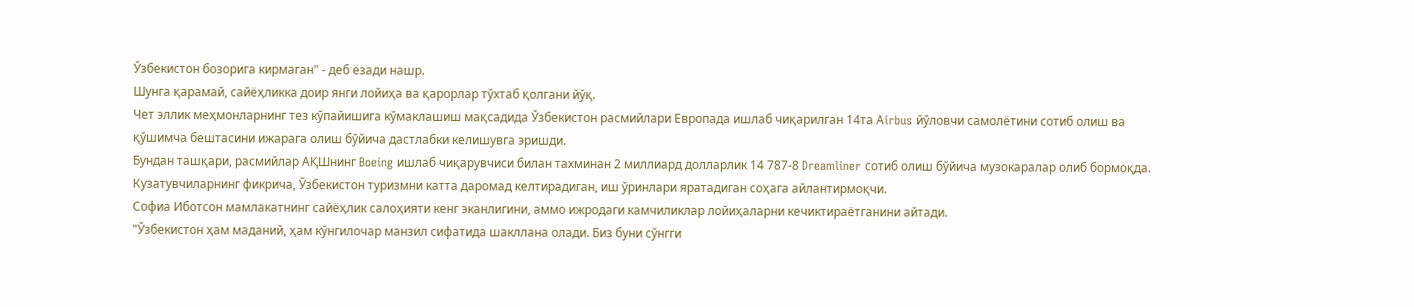Ўзбекистон бозорига кирмаган" - деб ёзади нашр.
Шунга қарамай, сайёҳликка доир янги лойиҳа ва қарорлар тўхтаб қолгани йўқ.
Чет эллик меҳмонларнинг тез кўпайишига кўмаклашиш мақсадида Ўзбекистон расмийлари Европада ишлаб чиқарилган 14та Аirbus йўловчи самолётини сотиб олиш ва қўшимча бештасини ижарага олиш бўйича дастлабки келишувга эришди.
Бундан ташқари, расмийлар АҚШнинг Boeing ишлаб чиқарувчиси билан тахминан 2 миллиард долларлик 14 787-8 Dreamliner сотиб олиш бўйича музокаралар олиб бормоқда.
Кузатувчиларнинг фикрича, Ўзбекистон туризмни катта даромад келтирадиган, иш ўринлари яратадиган соҳага айлантирмоқчи.
Софиа Иботсон мамлакатнинг сайёҳлик салоҳияти кенг эканлигини, аммо ижродаги камчиликлар лойиҳаларни кечиктираётганини айтади.
"Ўзбекистон ҳам маданий, ҳам кўнгилочар манзил сифатида шакллана олади. Биз буни сўнгги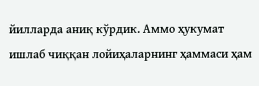йилларда аниқ кўрдик. Аммо ҳукумат ишлаб чиққан лойиҳаларнинг ҳаммаси ҳам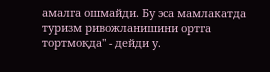амалга ошмайди. Бу эса мамлакатда туризм ривожланишини ортга тортмоқда" - дейди у.